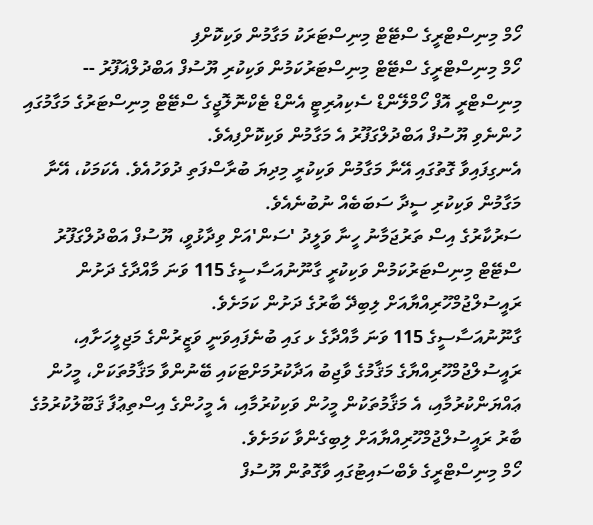ހޯމް މިނިސްޓްރީގެ ސްޓޭޓް މިނިސްޓަރަކު މަގާމުން ވަކިކޮށްފި
ހޯމް މިނިސްޓްރީގެ ސްޓޭޓް މިނިސްޓަރުކަމުން ވަކިކުރި ޔޫސުފް އަބްދުލްޣަފޫރު --
މިނިސްޓްރީ އޮފް ހޯމްލޭންޑް ސެކިއުރިޓީ އެންޑް ޓެކްނޮލޮޖީގެ ސްޓޭޓް މިނިސްޓަރުގެ މަގާމުގައި ހުންނެވި ޔޫސުފް އަބްދުލްގަފޫރު އެ މަގާމުން ވަކިކޮށްފިއެވެ.
އެނގިފައިވާ ގޮތުގައި އޭނާ މަގާމުން ވަކިކުރީ މިދިޔަ ބުރާސްފަތި ދުވަހުއެވެ. އެކަމަކު، އޭނާ މަގާމުން ވަކިކުރި ސީދާ ސަބަބެއް ނުބުނެއެވެ.
ސަރުކާރުގެ އިސް ތަރުޖަމާނު ހީނާ ވަލީދު 'ސަން'އަށް ވިދާޅުވީ، ޔޫސުފް އަބްދުލްގަފޫރު ސްޓޭޓް މިނިސްޓަރުކަމުން ވަކިކުރީ ގާނޫނުއަސާސީގެ 115 ވަނަ މާއްދާގެ ދަށުން ރައީސުލްޖުމްހޫރިއްޔާއަށް ލިބިދޭ ބާރުގެ ދަށުން ކަމަށެވެ.
ގާނޫނުއަސާސީގެ 115 ވަނަ މާއްދާގެ ޅ ގައި ބުނެފައިވަނީ ވަޒީރުންގެ މަޖިލީހަށާއި، ރައީސުލްޖުމްހޫރިއްޔާގެ މަޤާމުގެ ވާޖިބު އަދާކުރުމަށްޓަކައި ބޭނުންވާ މަޤާމުތަކަށް، މީހުން ޢައްޔަންކުރުމާއި، އެ މަޤާމުތަކުން މީހުން ވަކިކުރުމާއި، އެ މީހުންގެ އިސްތިޢުފާ ޤަބޫލުކުރުމުގެ ބާރު ރައީސުލްޖުމްހޫރިއްޔާއަށް ލިބިގެންވާ ކަމަށެވެ.
ހޯމް މިނިސްޓްރީގެ ވެބްސައިޓުގައި ވާގޮތުން ޔޫސުފް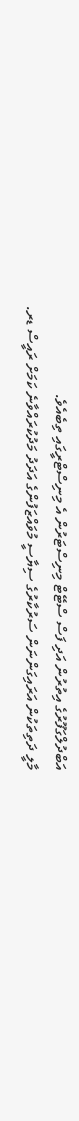އަބްދުލްގަފޫރުގެ އިތުރުން އަދި ފަސް ސްޓޭޓް މިނިސްޓަރުން އެ މިނިސްޓްރީގައި ތިބެއެވެ.
މާލީ ދަތިތަކުން އަރައިގަންނަން ސަރުކާރުގެ ސިޔާސީ މުވައްޒަފުންގެ އަދަދު މަދުކުރައްވާނެ ކަމަށް ރައީސް ޑރ.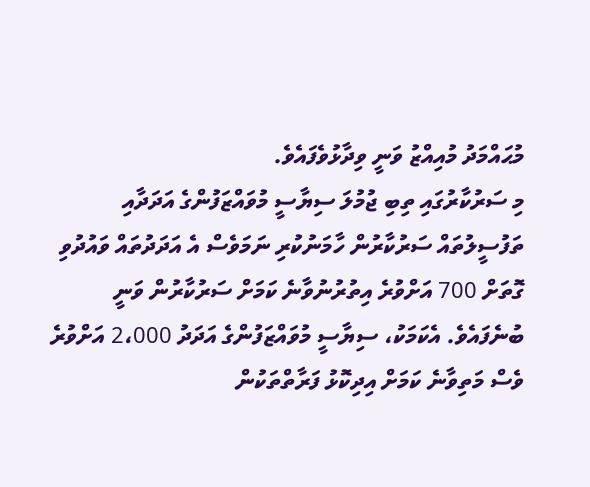މުޙައްމަދު މުއިއްޒު ވަނީ ވިދާޅުވެފައެވެ.
މި ސަރުކާރުގައި ތިބި ޖުމުލަ ސިޔާސީ މުވައްޒަފުންގެ އަދަދާއި ތަފުސީލުތައް ސަރުކާރުން ހާމަނުކުރި ނަމަވެސް އެ އަދަދުތައް ވައުދުވި ގޮތަށް 700 އަށްވުރެ އިތުރުނުވާނެ ކަމަށް ސަރުކާރުން ވަނީ ބުނެފައެވެ. އެކަމަކު، ސިޔާސީ މުވައްޒަފުންގެ އަދަދު 2،000 އަށްވުރެ ވެސް މަތިވާނެ ކަމަށް އިދިކޮޅު ފަރާތްތަކުން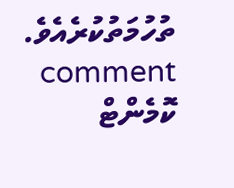ތުހުމަތުކުރެއެވެ.
comment ކޮމެންޓް